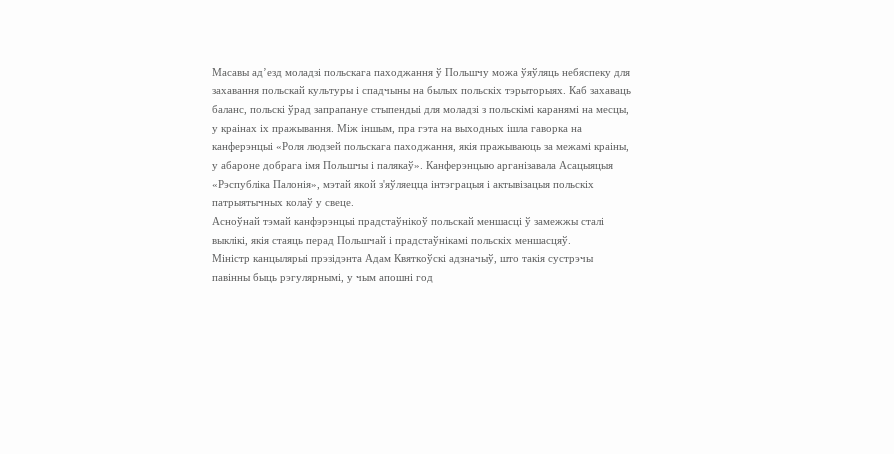Масавы ад’езд моладзі польскага паходжання ў Польшчу можа ўяўляць небяспеку для захавання польскай культуры і спадчыны на былых польскіх тэрыторыях. Каб захаваць баланс, польскі ўрад запрапануе стыпендыі для моладзі з польскімі каранямі на месцы, у краінах іх пражывання. Між іншым, пра гэта на выходных ішла гаворка на канферэнцыі «Роля людзей польскага паходжання, якія пражываюць за межамі краіны, у абароне добрага імя Польшчы і палякаў». Канферэнцыю арганізавала Асацыяцыя «Рэспубліка Палонія», мэтай якой з'яўляецца інтэграцыя і актывізацыя польскіх патрыятычных колаў у свеце.
Асноўнай тэмай канфэрэнцыі прадстаўнікоў польскай меншасці ў замежжы сталі выклікі, якія стаяць перад Польшчай і прадстаўнікамі польскіх меншасцяў.
Міністр канцылярыі прэзідэнта Адам Квяткоўскі адзначыў, што такія сустрэчы павінны быць рэгулярнымі, у чым апошні год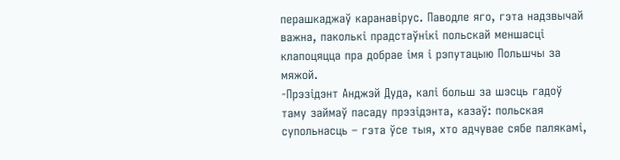перашкаджаў каранавірус. Паводле яго, гэта надзвычай важна, паколькі прадстаўнікі польскай меншасці клапоцяцца пра добрае імя і рэпутацыю Польшчы за мяжой.
-Прэзідэнт Анджэй Дуда, калі больш за шэсць гадоў таму займаў пасаду прэзідэнта, казаў: польская супольнасць – гэта ўсе тыя, хто адчувае сябе палякамі,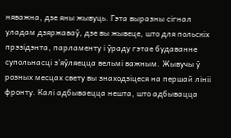няважна, дзе яны жывуць. Гэта выразны сігнал уладам дзяржаваў, дзе вы жывеце, што для польскіх прэзідэнта, парламенту і ўраду гэтае будаванне супольнасці з’яўляецца вельмі важным. Жывучы ў розных месцах свету вы знаходзіцеся на першай лініі фронту. Калі адбываецца нешта, што адбывацца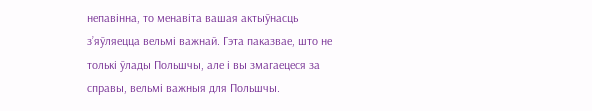непавінна, то менавіта вашая актыўнасць з’яўляецца вельмі важнай. Гэта паказвае, што не толькі ўлады Польшчы, але і вы змагаецеся за справы, вельмі важныя для Польшчы.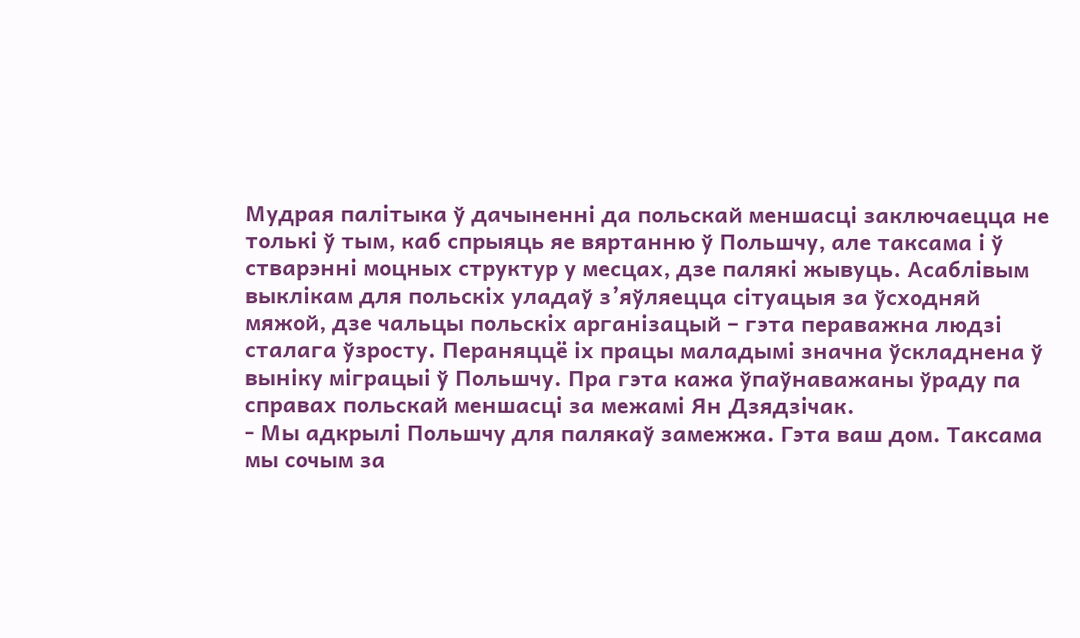Мудрая палітыка ў дачыненні да польскай меншасці заключаецца не толькі ў тым, каб спрыяць яе вяртанню ў Польшчу, але таксама і ў стварэнні моцных структур у месцах, дзе палякі жывуць. Асаблівым выклікам для польскіх уладаў з’яўляецца сітуацыя за ўсходняй мяжой, дзе чальцы польскіх арганізацый – гэта пераважна людзі сталага ўзросту. Пераняццё іх працы маладымі значна ўскладнена ў выніку міграцыі ў Польшчу. Пра гэта кажа ўпаўнаважаны ўраду па справах польскай меншасці за межамі Ян Дзядзічак.
- Мы адкрылі Польшчу для палякаў замежжа. Гэта ваш дом. Таксама мы сочым за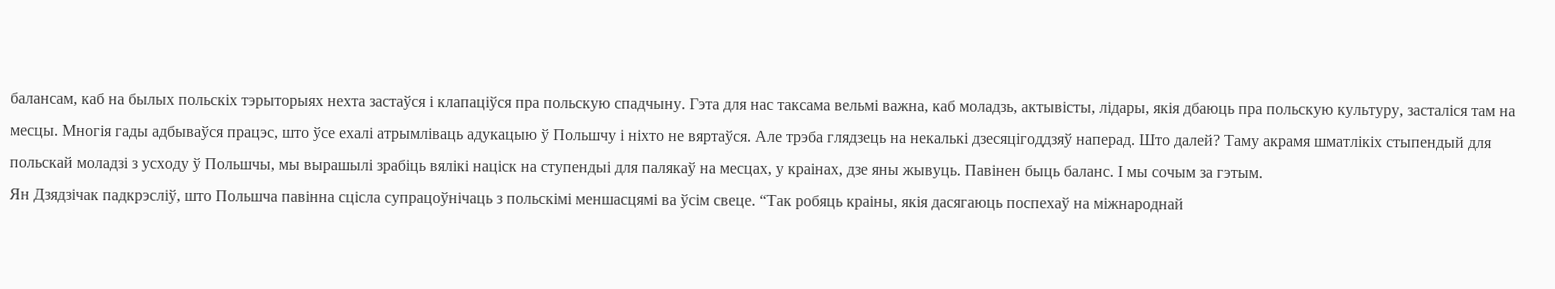балансам, каб на былых польскіх тэрыторыях нехта застаўся і клапаціўся пра польскую спадчыну. Гэта для нас таксама вельмі важна, каб моладзь, актывісты, лідары, якія дбаюць пра польскую культуру, засталіся там на месцы. Многія гады адбываўся працэс, што ўсе ехалі атрымліваць адукацыю ў Польшчу і ніхто не вяртаўся. Але трэба глядзець на некалькі дзесяцігоддзяў наперад. Што далей? Таму акрамя шматлікіх стыпендый для польскай моладзі з усходу ў Польшчы, мы вырашылі зрабіць вялікі націск на ступендыі для палякаў на месцах, у краінах, дзе яны жывуць. Павінен быць баланс. І мы сочым за гэтым.
Ян Дзядзічак падкрэсліў, што Польшча павінна сцісла супрацоўнічаць з польскімі меншасцямі ва ўсім свеце. “Так робяць краіны, якія дасягаюць поспехаў на міжнароднай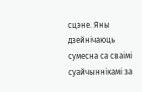сцэне. Яны дзейнічаюць сумесна са сваімі суайчыннікамі за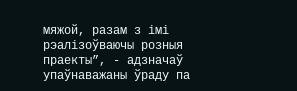мяжой, разам з імі рэалізоўваючы розныя праекты”, - адзначаў упаўнаважаны ўраду па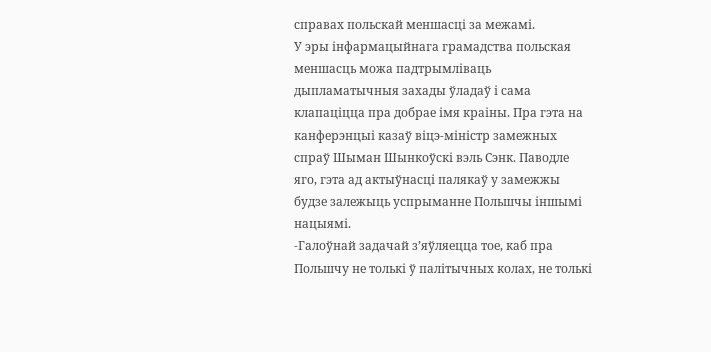справах польскай меншасці за межамі.
У эры інфармацыйнага грамадства польская меншасць можа падтрымліваць дыпламатычныя захады ўладаў і сама клапаціцца пра добрае імя краіны. Пра гэта на канферэнцыі казаў віцэ-міністр замежных спраў Шыман Шынкоўскі вэль Сэнк. Паводле яго, гэта ад актыўнасці палякаў у замежжы будзе залежыць успрыманне Польшчы іншымі нацыямі.
-Галоўнай задачай з’яўляецца тое, каб пра Польшчу не толькі ў палітычных колах, не толькі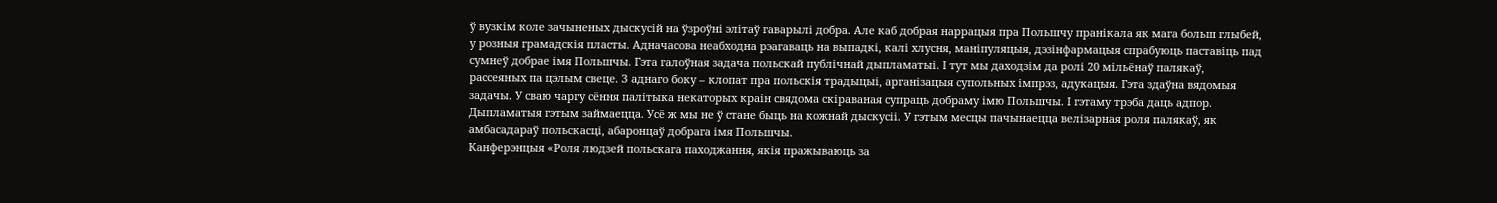ў вузкім коле зачыненых дыскусій на ўзроўні элітаў гаварылі добра. Але каб добрая наррацыя пра Польшчу пранікала як мага больш глыбей, у розныя грамадскія пласты. Адначасова неабходна рэагаваць на выпадкі, калі хлусня, маніпуляцыя, дэзінфармацыя спрабуюць паставіць пад сумнеў добрае імя Польшчы. Гэта галоўная задача польскай публічнай дыпламатыі. І тут мы даходзім да ролі 20 мільёнаў палякаў, рассеяных па цэлым свеце. З аднаго боку – клопат пра польскія традыцыі, арганізацыя супольных імпрэз, адукацыя. Гэта здаўна вядомыя задачы. У сваю чаргу сёння палітыка некаторых краін свядома скіраваная супраць добраму імю Польшчы. І гэтаму трэба даць адпор. Дыпламатыя гэтым займаецца. Усё ж мы не ў стане быць на кожнай дыскусіі. У гэтым месцы пачынаецца велізарная роля палякаў, як амбасадараў польскасці, абаронцаў добрага імя Польшчы.
Канферэнцыя «Роля людзей польскага паходжання, якія пражываюць за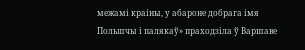межамі краіны, у абароне добрага імя Польшчы і палякаў» праходзіла ў Варшаве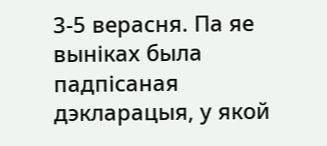3-5 верасня. Па яе выніках была падпісаная дэкларацыя, у якой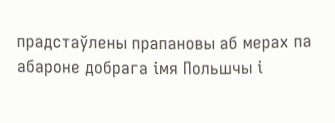прадстаўлены прапановы аб мерах па абароне добрага імя Польшчы і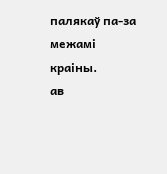палякаў па-за межамі краіны.
ав